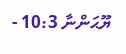ޔޫޙަންނާ 10:3 -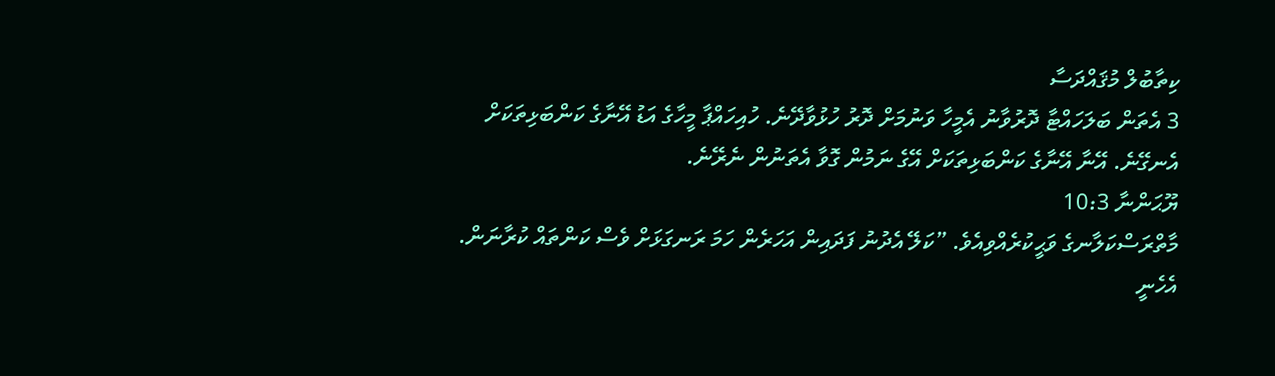ކިތާބުލް މުޤައްދަސާ
3 އެތަން ބަލަހައްޓާ ދޮރުވާނު އެމީހާ ވަނުމަށް ދޮރު ހުޅުވާދޭނެ. ހުއިހައްޕާ މީހާގެ އަޑު އޭނާގެ ކަންބަޅިތަކަށް އެނގޭނެ. އޭނާ އޭނާގެ ކަންބަޅިތަކަށް އޭގެ ނަމުން ގޮވާ އެތަނުން ނެރޭނެ.
ޔޫޙަންނާ 10:3
މާތްރަސްކަލާނގެ ވަޙީކުރެއްވިއެވެ. ”ކަލޭ އެދުނު ފަދައިން އަހަރެން ހަމަ ރަނގަޅަށް ވެސް ކަންތައް ކުރާނަން. އެހެނީ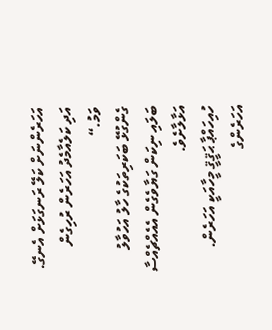އަހަރެންނަށް ކަލޭ ރަނގަޅަށް އެނގޭ. އަދި ކަލެއާމެދު އަހަރެން ރުހިގެން ވަމު.“
ގެންގުޅޭ ބަކަރިތަކުގެ ހާލު އަހުވާލު ބަލައި ނިކަން ގަޔާވެގެން އެއެއްޗެއްސާ އަޅާލާށެވެ.
ހުއިހައްޕާ ޙަޤީޤީ މީހާއަކީ އަހަރެން. އަހަރެންގެ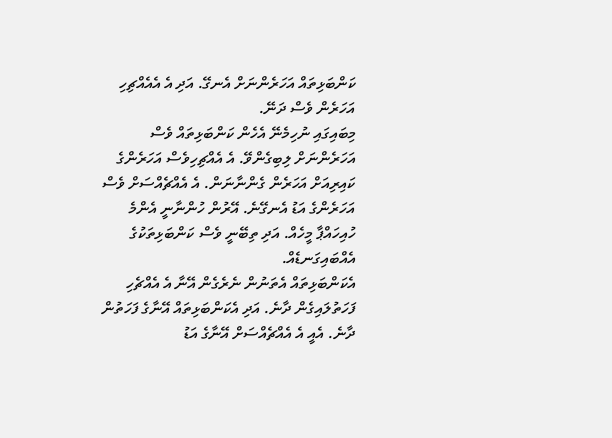ކަންބަޅިތައް އަހަރެންނަށް އެނގޭ. އަދި އެ އެއެއްޗިހި އަހަރެން ވެސް ދަނޭ.
މިބައިގައި ނުހިމެނޭ އެހެން ކަންބަޅިތައް ވެސް އަހަރެންނަށް ލިބިގެންވޭ. އެ އެއްޗިހިވެސް އަހަރެންގެ ކައިރިއަށް އަހަރެން ގެންނާނަން. އެ އެއްޗެއްސަށް ވެސް އަހަރެންގެ އަޑު އެނގޭނެ. އޭރުން ހުންނާނީ އެންމެ ހުއިހައްޕާ މީހެއް. އަދި ތިބޭނީ ވެސް ކަންބަޅިތަކުގެ އެއްބައިގަނޑެއް.
އެކަންބަޅިތައް އެތަނުން ނެރެގެން އޭނާ އެ އެއްޗެހި ފަހަތުލައިގެން ދާނެ. އަދި އެކަންބަޅިތައް އޭނާގެ ފަހަތުން ދާނެ. އެއީ އެ އެއްޗެއްސަށް އޭނާގެ އަޑު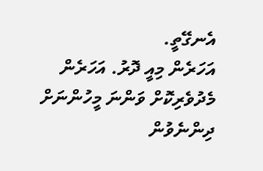އެނގޭތީ.
އަހަރެން މިއީ ދޮރު. އަހަރެން މެދުވެރިކޮށް ވަންނަ މީހުންނަށް ދިންނެވުން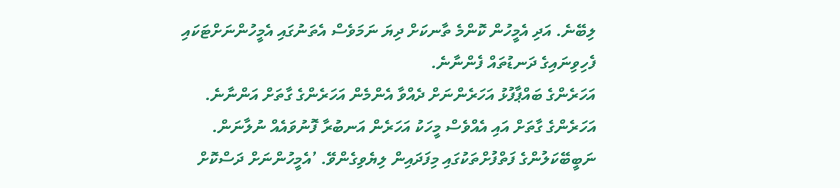ލިބޭނެ. އަދި އެމީހުން ކޮންމެ ތާނކަށް ދިޔަ ނަމަވެސް އެތަނުގައި އެމީހުންނަށްޓަކައި ފެހިވިނައިގެ ދަނޑުތައް ފެންނާނެ.
އަހަރެންގެ ބައްޕާފުޅު އަހަރެންނަށް ދެއްވާ އެންމެން އަހަރެންގެ ގާތަށް އަންނާނެ. އަހަރެންގެ ގާތަށް އައި އެއްވެސް މީހަކު އަހަރެން އަނބުރާ ފޮނުވައެއް ނުލާނަން.
ނަބީބޭކަލުންގެ ފަތްފުށްތަކުގައި މިފަދައިން ލިޔެވިގެންވޭ. ’އެމީހުންނަށް ދަސްކޮށް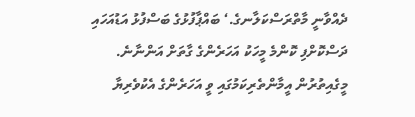ދެއްވާނީ މާތްރަސްކަލާނގެ.‘ ބައްޕާފުޅުގެ ބަސްފުޅު އަޑުއަހައި ދަސްކޮށްފި ކޮންމެ މީހަކު އަހަރެންގެ ގާތަށް އަންނާނެ.
މީގެއިތުރުން އީމާންތެރިކަމުގައި ވީ އަހަރެންގެ އެކުވެރިޔާ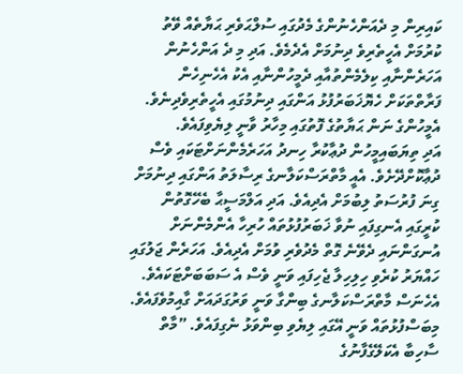ކައިރިން މި ދެއަންހެނުންގެ މެދުގައި ސުލްޙަވެރި ޙަޔާތެއް ވޭތު ކުރުމަށް އެހީތެރިވެ ދިނުމަށް އެދެމެވެ. އަދި މި ދެ އަންހެނުން އަހަރެންނާއި ކިލެމެންތުއާއި ދެމީހުންނާއި އެކު އެހެނިހެން ފަރާތްތަކަށް ހެޔޮޚަބަރުފުޅު އަންގައި ދިނުމުގައި އެހީތެރިވެދިނެވެ. އެމީހުންގެ ނަން ޙަޔާތުގެ ފޮތުގައި މިހާރު ވާނީ ލިޔެވިފައެވެ.
އަދި ތިޔަބައިމީހުން ދުޢާކުރާ ހިނދު އަހަރެމެންނަށްޓަކައި ވެސް ދުޢާކޮށްދޭށެވެ. އެއީ މާތްރަސްކަލާނގެ ރިސާލަތު އަންގައި ދިނުމަށް ގިނަ ފުރުސަތު ލިބުމަށް އެދިއެވެ. އަދި އަލްމަސީޙާ ބެހޭގޮތުން ކުރީގައި އެނގިފައި ނުވާ ޚަބަރުފުޅުތައް ހުރިހާ އެންމެންނަށް އުނގަންނައި ދެވޭނެ ގޮތް މެދުވެރި ވުމަށް އެދިއެވެ. އަހަރެން ޖަލުގައި ހައްޔަރު ކުރެވި ހިލިހިލާ ޖެހިފައި ވަނީ ވެސް އެ ސަބަބަށްޓަކައެވެ.
އެހެނަސް މާތްރަސްކަލާނގެ ބިންގާ ވަނީ ވަރުގަދައަށް ގާއިމުވެފައެވެ. މިބަސްފުޅުތައް ވަނީ އޭގައި ލިޔެވި ބިންވަޅު ނެގިފައެވެ. ”މާތް ސާހިބާ އެކަލޭގެފާނުގެ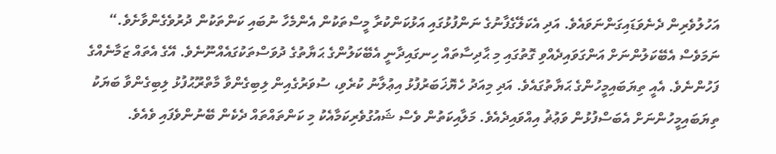އަހުލުވެރިން ދެނެވަޑައިގަންނަވައެވެ. އަދި އެކަލޭގެފާނުގެ ނަންފުޅުގައި އަޅުކަންކުރާ މީސްތަކުން އެންމެހާ ނުބައި ކަންތަކުން ދުރުވެގެންވާށެވެ.“
ނަމަވެސް އެބޭކަލުންނަށް އަންގަވައިދެއްވި ގޮތުގައި މި ޙާދިސާތައް ހިނގައިދާނީ އެބޭކަލުންގެ ޙަޔާތުގެ ދުވަސްތަކުގައެއްނޫނެވެ. އޭގެ އެތައް ޒަމާނެއްގެ ފަހުންނެވެ. އެއީ ތިޔަބައިމީހުންގެ ޙަޔާތުގައެވެ. އަދި މިއަދު ހެޔޮޚަބަރުފުޅު އިޢުލާނު ކުރެވި، ސުވަރުގެއިން ލިބިގެންވާ މާތްރޫޙުފުޅު ލިބިގެންވާ ބަޔަކު ތިޔަބައިމީހުންނަށް އެބަސްފުޅުން ވަޢުޡު އިއްވައިދެއެވެ. މަލާއިކަތުން ވެސް ޝައުގުވެރިކަމާއެކު މި ކަންތައްތައް ދެކެން ބޭނުންވެފައި ވެއެވެ.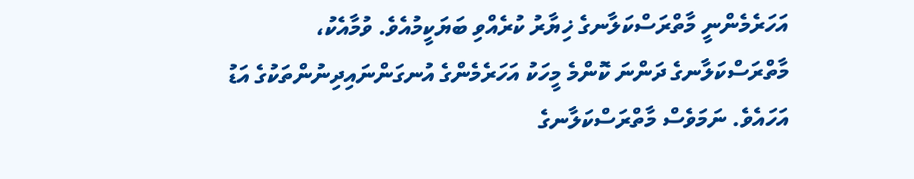އަހަރެމެންނީ މާތްރަސްކަލާނގެ ޚިޔާރު ކުރެއްވި ބަޔަކީމުއެވެ. ވުމާއެކު، މާތްރަސްކަލާނގެ ދަންނަ ކޮންމެ މީހަކު އަހަރެމެންގެ އުނގަންނައިދިނުންތަކުގެ އަޑު އަހައެވެ. ނަމަވެސް މާތްރަސްކަލާނގެ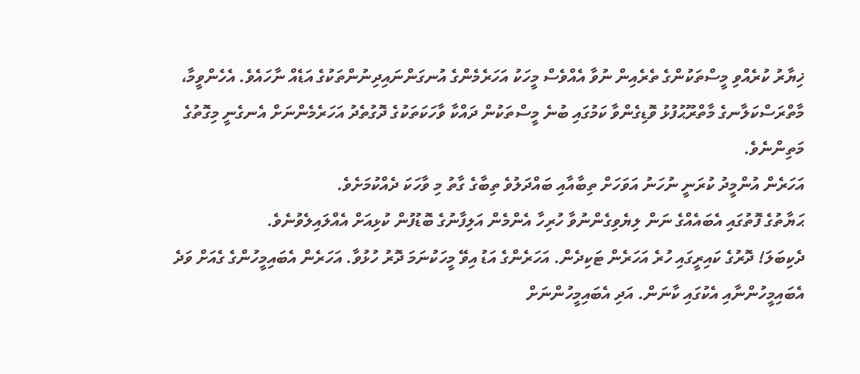ޚިޔާރު ކުރެއްވި މީސްތަކުންގެ ތެރެއިން ނުވާ އެއްވެސް މީހަކު އަހަރެމެންގެ އުނގަންނައިދިނުންތަކުގެ އަޑެއް ނާހައެވެ. އެހެންވީމާ، މާތްރަސްކަލާނގެ މާތްރޫޙުފުޅު ވޮޑިގެންވާ ކަމުގައި ބުނެ މީސްތަކުން ދައްކާ ވާހަކަތަކުގެ ދޮގުތެދު އަހަރެމެންނަށް އެނގެނީ މިގޮތުގެ މަތިންނެވެ.
އަހަރެން އުންމީދު ކުރަނީ ނުހަނު އަވަހަށް ތިބާއާއި ބައްދަލުވެ ތިބާގެ ގާތު މި ވާހަކަ ދެއްކުމަށެވެ.
ޙަޔާތުގެ ފޮތުގައި އެބައެއްގެ ނަން ލިޔެވިގެންނުވާ ހުރިހާ އެންމެން އަލިފާނުގެ ބޮޑުފުން ކުޅިއަށް އެއްލައިލެވުނެވެ.
ދެކިބަލަ! ދޮރުގެ ކައިރީގައި ހުރެ އަހަރެން ޓަކިދެން. އަހަރެންގެ އަޑު އިވޭ މީހަކުނަމަ ދޮރު ހުޅުވާ. އަހަރެން އެބައިމީހުންގެ ގެއަށް ވަދެ އެބައިމީހުންނާއި އެކުގައި ކާނަން. އަދި އެބައިމީހުންނަށް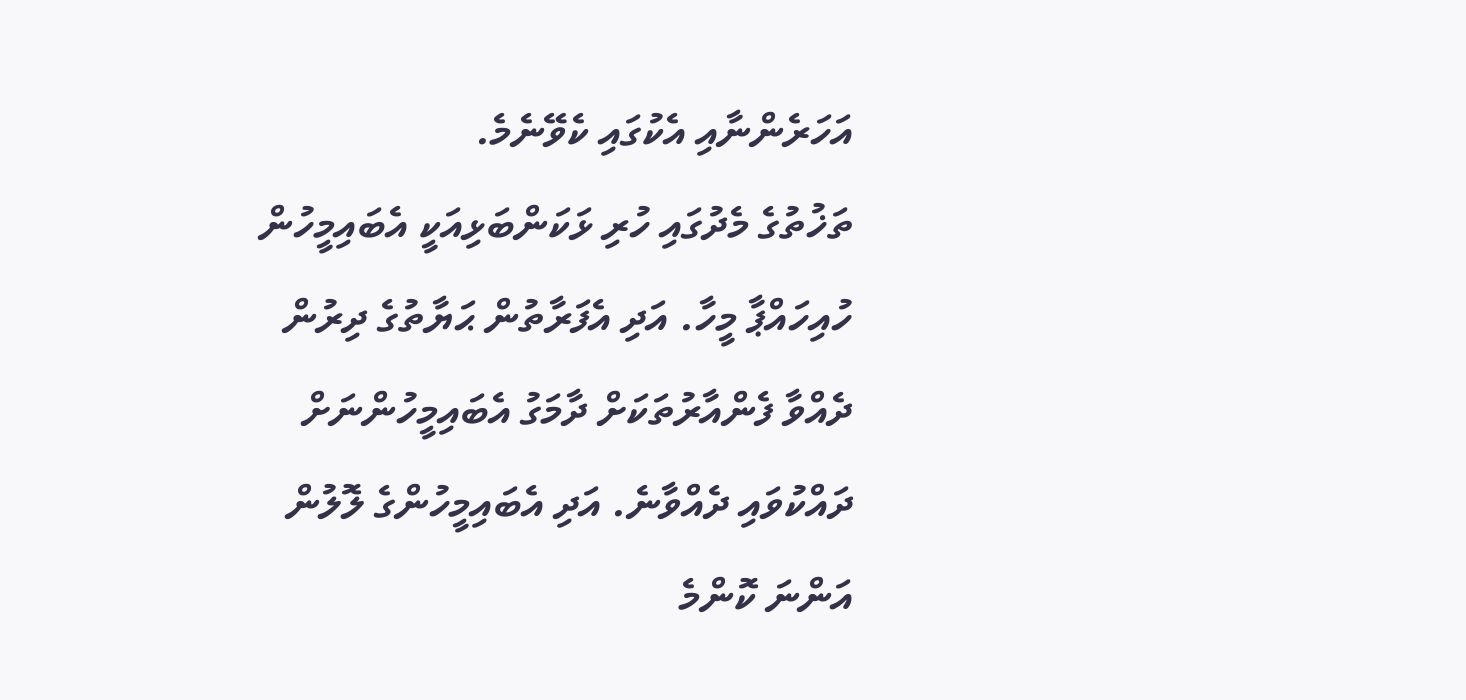އަހަރެންނާއި އެކުގައި ކެވޭނެމެ.
ތަޚުތުގެ މެދުގައި ހުރި ޅަކަންބަޅިއަކީ އެބައިމީހުން ހުއިހައްޕާ މީހާ. އަދި އެފަރާތުން ޙަޔާތުގެ ދިރުން ދެއްވާ ފެންއާރުތަކަށް ދާމަގު އެބައިމީހުންނަށް ދައްކުވައި ދެއްވާނެ. އަދި އެބައިމީހުންގެ ލޮލުން އަންނަ ކޮންމެ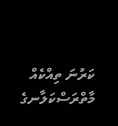ކަރުނަ ތިއްކެއް މާތްރަސްކަލާނގެ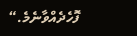ފޮހެދެއްވާނެމެ.“